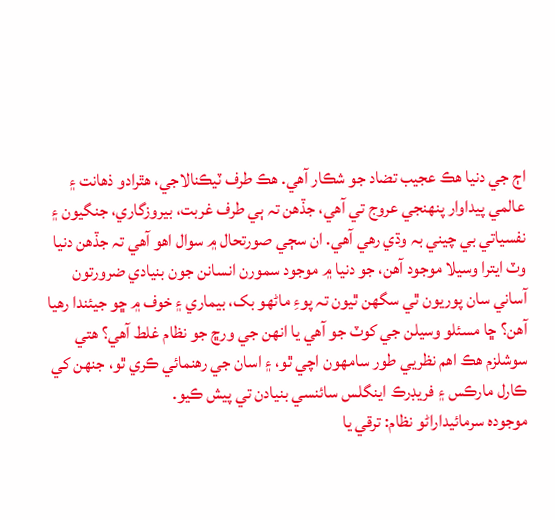اڄ جي دنيا هڪ عجيب تضاد جو شڪار آهي. هڪ طرف ٽيڪنالاجي، هٿرادو ذهانت ۽ عالمي پيداوار پنهنجي عروج تي آهي، جڏهن تہ ٻي طرف غربت، بيروزگاري، جنگيون ۽ نفسياتي بي چيني بہ وڌي رهي آهي. ان سڄي صورتحال ۾ سوال اهو آهي تہ جڏهن دنيا وٽ ايترا وسيلا موجود آهن، جو دنيا ۾ موجود سمورن انسانن جون بنيادي ضرورتون آساني سان پوريون ٿي سگهن ٿيون تہ پوءِ ماڻهو بک، بيماري ۽ خوف ۾ ڇو جيئندا رهيا آهن؟ ڇا مسئلو وسيلن جي کوٽ جو آهي يا انهن جي ورڇ جو نظام غلط آهي؟ هتي سوشلزم هڪ اهم نظريي طور سامهون اچي ٿو، ۽ اسان جي رهنمائي ڪري ٿو، جنهن کي ڪارل مارڪس ۽ فريڊرڪ اينگلس سائنسي بنيادن تي پيش ڪيو.
موجوده سرمائيداراڻو نظام: ترقي يا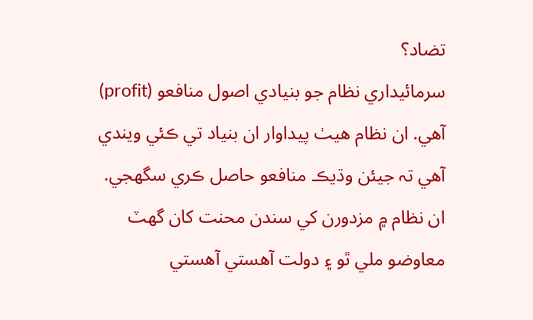تضاد؟
سرمائيداري نظام جو بنيادي اصول منافعو (profit) آهي. ان نظام هيٺ پيداوار ان بنياد تي ڪئي ويندي آهي تہ جيئن وڌيڪ منافعو حاصل ڪري سگهجي. ان نظام ۾ مزدورن کي سندن محنت کان گهٽ معاوضو ملي ٿو ۽ دولت آهستي آهستي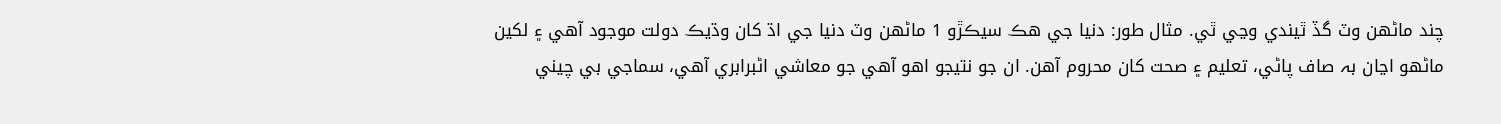چند ماڻهن وٽ گڏ ٿيندي وڃي ٿي. مثال طور: دنيا جي هڪ سيڪڙو 1 ماڻهن وٽ دنيا جي اڌ کان وڌيڪ دولت موجود آهي ۽ لکين ماڻهو اڃان بہ صاف پاڻي، تعليم ۽ صحت کان محروم آهن. ان جو نتيجو اهو آهي جو معاشي اڻبرابري آهي، سماجي بي چيني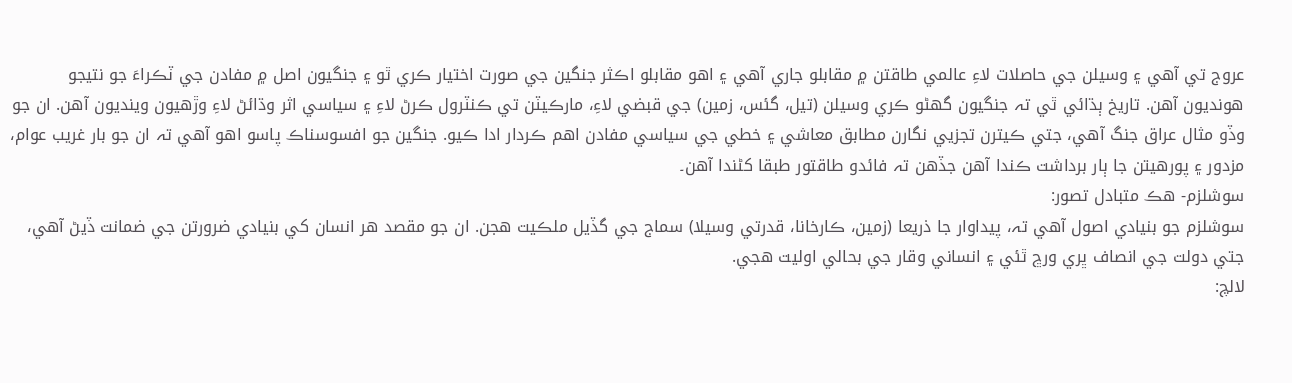عروج تي آهي ۽ وسيلن جي حاصلات لاءِ عالمي طاقتن ۾ مقابلو جاري آهي ۽ اهو مقابلو اڪثر جنگين جي صورت اختيار ڪري ٿو ۽ جنگيون اصل ۾ مفادن جي ٽڪراءَ جو نتيجو هونديون آهن. تاريخ ٻڌائي ٿي تہ جنگيون گهڻو ڪري وسيلن (تيل، گئس، زمين) جي قبضي لاءِ، مارڪيٽن تي ڪنٽرول ڪرڻ لاءِ ۽ سياسي اثر وڌائڻ لاءِ وڙهيون وينديون آهن. ان جو وڏو مثال عراق جنگ آهي، جتي ڪيترن تجزيي نگارن مطابق معاشي ۽ خطي جي سياسي مفادن اهم ڪردار ادا ڪيو. جنگين جو افسوسناڪ پاسو اهو آهي تہ ان جو بار غريب عوام، مزدور ۽ پورهيتن جا ٻار برداشت ڪندا آهن جڏهن تہ فائدو طاقتور طبقا کڻندا آهن۔
سوشلزم- هڪ متبادل تصور:
سوشلزم جو بنيادي اصول آهي تہ، پيداوار جا ذريعا (زمين، ڪارخانا، قدرتي وسيلا) سماج جي گڏيل ملڪيت هجن. ان جو مقصد هر انسان کي بنيادي ضرورتن جي ضمانت ڏيڻ آهي، جتي دولت جي انصاف ڀري ورڇ ٿئي ۽ انساني وقار جي بحالي اوليت هجي.
لالچ: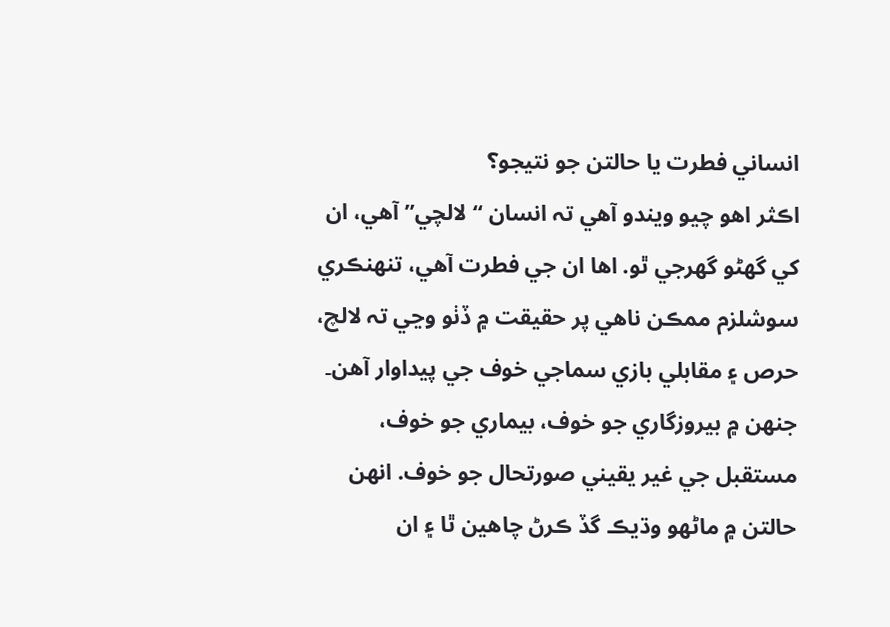انساني فطرت يا حالتن جو نتيجو؟
اڪثر اهو چيو ويندو آهي تہ انسان “لالچي” آهي، ان کي گهڻو گهرجي ٿو. اها ان جي فطرت آهي، تنهنڪري سوشلزم ممڪن ناهي پر حقيقت ۾ ڏٺو وڃي تہ لالچ، حرص ۽ مقابلي بازي سماجي خوف جي پيداوار آهن۔ جنهن ۾ بيروزگاري جو خوف، بيماري جو خوف، مستقبل جي غير يقيني صورتحال جو خوف. انهن حالتن ۾ ماڻهو وڌيڪ گڏ ڪرڻ چاهين ٿا ۽ ان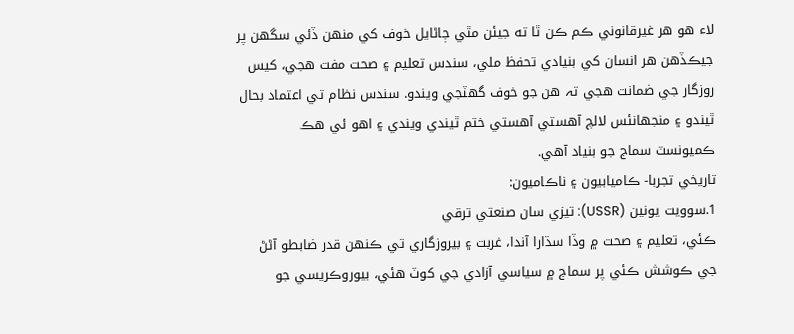لاء هو هر غيرقانوني ڪم ڪن ٿا ته جيئن مٿي ڄاڻايل خوف کي منهن ڏئي سگهن پر جيڪڏهن هر انسان کي بنيادي تحفظ ملي، سندس تعليم ۽ صحت مفت هجي، کيس روزگار جي ضمانت هجي تہ هن جو خوف گهٽجي ويندو. سندس نظام تي اعتماد بحال ٿيندو ۽ منجهانئس لالچ آهستي آهستي ختم ٿيندي ويندي ۽ اهو ئي هڪ ڪميونسٽ سماج جو بنياد آهي.
تاريخي تجربا- ڪاميابيون ۽ ناڪاميون:
1.سوويت يونين (USSR): تيزي سان صنعتي ترقي
ڪئي، تعليم ۽ صحت ۾ وڏا سڌارا آندا، غربت ۽ بيروزگاري تي ڪنهن قدر ضابطو آڻڻ جي ڪوشش ڪئي پر سماج ۾ سياسي آزادي جي کوٽ هئي، بيوروڪريسي جو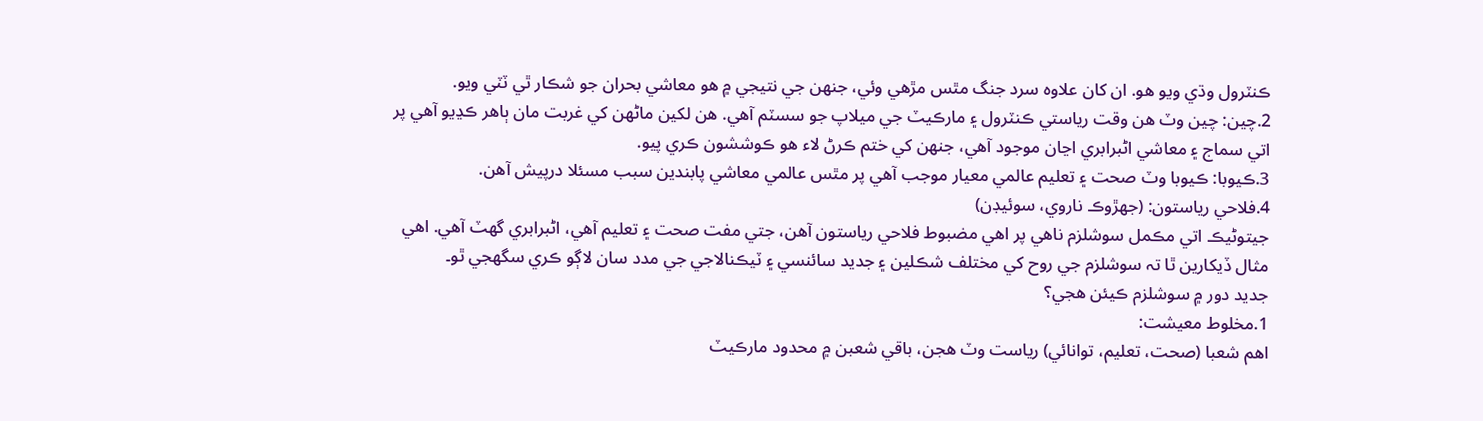ڪنٽرول وڌي ويو هو. ان کان علاوه سرد جنگ مٿس مڙهي وئي، جنهن جي نتيجي ۾ هو معاشي بحران جو شڪار ٿي ٽٽي ويو.
2.چين: چين وٽ هن وقت رياستي ڪنٽرول ۽ مارڪيٽ جي ميلاپ جو سسٽم آهي. هن لکين ماڻهن کي غربت مان ٻاهر ڪڍيو آهي پر اتي سماج ۽ معاشي اڻبرابري اڃان موجود آهي، جنهن کي ختم ڪرڻ لاء هو ڪوششون ڪري پيو.
3.ڪيوبا: ڪيوبا وٽ صحت ۽ تعليم عالمي معيار موجب آهي پر مٿس عالمي معاشي پابندين سبب مسئلا درپيش آهن.
4.فلاحي رياستون: (جهڙوڪ ناروي، سوئيڊن)
جيتوڻيڪ اتي مڪمل سوشلزم ناهي پر اهي مضبوط فلاحي رياستون آهن، جتي مفت صحت ۽ تعليم آهي، اڻبرابري گهٽ آهي. اهي مثال ڏيکارين ٿا تہ سوشلزم جي روح کي مختلف شڪلين ۽ جديد سائنسي ۽ ٽيڪنالاجي جي مدد سان لاڳو ڪري سگهجي ٿو۔
جديد دور ۾ سوشلزم ڪيئن هجي؟
1.مخلوط معيشت:
اهم شعبا (صحت، تعليم، توانائي) رياست وٽ هجن، باقي شعبن ۾ محدود مارڪيٽ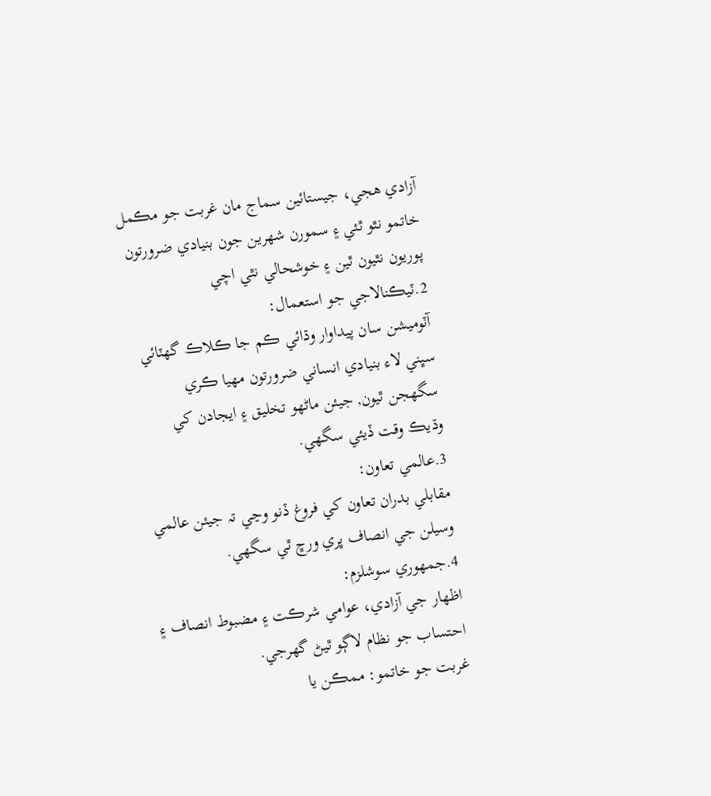آزادي هجي، جيستائين سماج مان غربت جو مڪمل خاتمو نٿو ٿئي ۽ سمورن شهرين جون بنيادي ضرورتون پوريون نٿيون ٿين ۽ خوشحالي نٿي اچي
2.ٽيڪنالاجي جو استعمال:
آٽوميشن سان پيداوار وڌائي ڪم جا ڪلاڪ گهٽائي سڀني لاء بنيادي انساني ضرورتون مهيا ڪري سگهجن ٿيون, جيئن ماڻهو تخليق ۽ ايجادن کي وڌيڪ وقت ڏيئي سگهي.
3.عالمي تعاون:
مقابلي بدران تعاون کي فروغ ڏنو وڃي تہ جيئن عالمي وسيلن جي انصاف ڀري ورڇ ٿي سگهي.
4.جمهوري سوشلزم:
اظهار جي آزادي، عوامي شرڪت ۽ مضبوط انصاف ۽ احتساب جو نظام لاڳو ٿيڻ گهرجي.
غربت جو خاتمو: ممڪن يا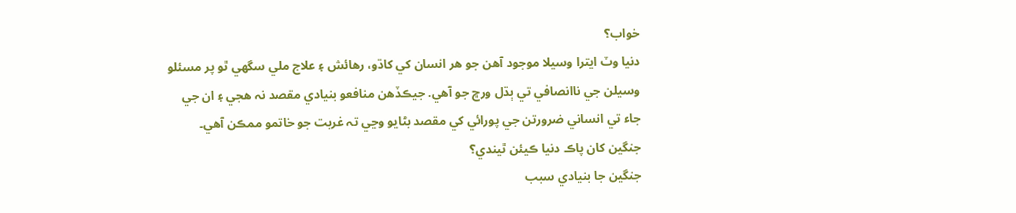خواب؟
دنيا وٽ ايترا وسيلا موجود آهن جو هر انسان کي کاڌو، رهائش ۽ علاج ملي سگهي ٿو پر مسئلو وسيلن جي ناانصافي تي ٻڌل ورڇ جو آهي. جيڪڏهن منافعو بنيادي مقصد نہ هجي ۽ ان جي جاء تي انساني ضرورتن جي پورائي کي مقصد بڻايو وڃي تہ غربت جو خاتمو ممڪن آهي۔
جنگين کان پاڪ دنيا ڪيئن ٿيندي؟
جنگين جا بنيادي سبب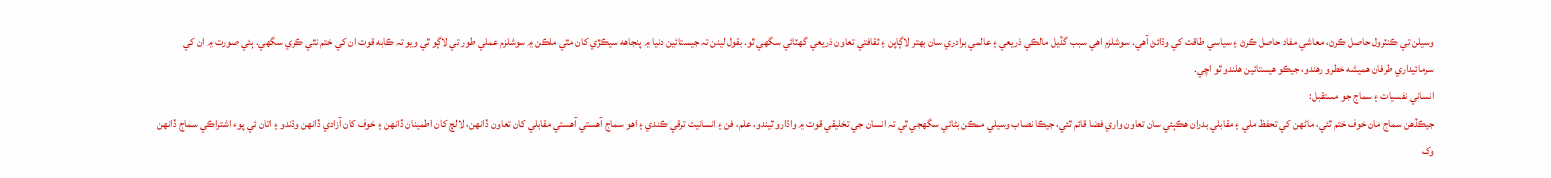وسيلن تي ڪنٽرول حاصل ڪرڻ، معاشي مفاد حاصل ڪرڻ ۽ سياسي طاقت کي وڌائڻ آهي. سوشلزم اهي سبب گڏيل مالڪي ذريعي ۽ عالمي برادري سان بهتر لاڳاپن ۽ ثقافتي تعاون ذريعي گهٽائي سگهي ٿو. بقول لينن تہ جيستائين دنيا ۾ پنجاهه سيڪڙي کان مٿي ملڪن ۾ سوشلزم عملي طور تي لاڳو ٿي ويو تہ ڪابه قوت ان کي ختم نٿي ڪري سگهي. ٻئي صورت ۾ ان کي سرمائيداري طرفان هميشه خطرو رهندو، جيڪو هيستائين هلندو ٿو اچي.
انساني نفسيات ۽ سماج جو مستقبل:
جيڪڏهن سماج مان خوف ختم ٿئي، ماڻهن کي تحفظ ملي ۽ مقابلي بدران هڪٻئي سان تعاون واري فضا قائم ٿئي، جيڪا نصاب وسيلي ممڪن بڻائي سگھجي ٿي تہ انسان جي تخليقي قوت ۾ واڌارو ٿيندو، علم، فن ۽ انسانيت ترقي ڪندي ۽ اهو سماج آهستي آهستي مقابلي کان تعاون ڏانهن، لالچ کان اطمينان ڏانهن ۽ خوف کان آزادي ڏانهن وڌندو ۽ اتان ئي پوء اشتراڪي سماج ڏانهن وک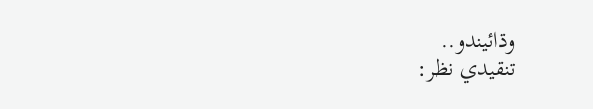وڌائيندو..
تنقيدي نظر: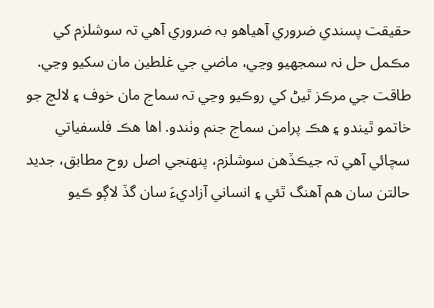حقيقت پسندي ضروري آهياهو بہ ضروري آهي تہ سوشلزم کي مڪمل حل نہ سمجهيو وڃي، ماضي جي غلطين مان سکيو وڃي. طاقت جي مرڪز ٿيڻ کي روڪيو وڃي تہ سماج مان خوف ۽ لالچ جو خاتمو ٿيندو ۽ هڪ پرامن سماج جنم وٺندو. اها هڪ فلسفياتي سچائي آهي تہ جيڪڏهن سوشلزم، پنهنجي اصل روح مطابق، جديد حالتن سان هم آهنگ ٿئي ۽ انساني آزاديءَ سان گڏ لاڳو ڪيو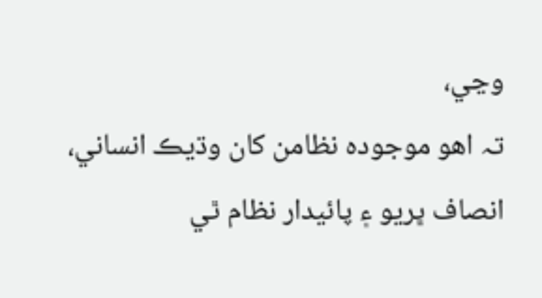وڃي،
تہ اهو موجوده نظامن کان وڌيڪ انساني، انصاف ڀريو ۽ پائيدار نظام ٿي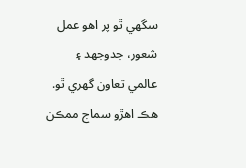سگهي ٿو پر اهو عمل شعور، جدوجهد ۽ عالمي تعاون گهري ٿو. هڪ اهڙو سماج ممڪن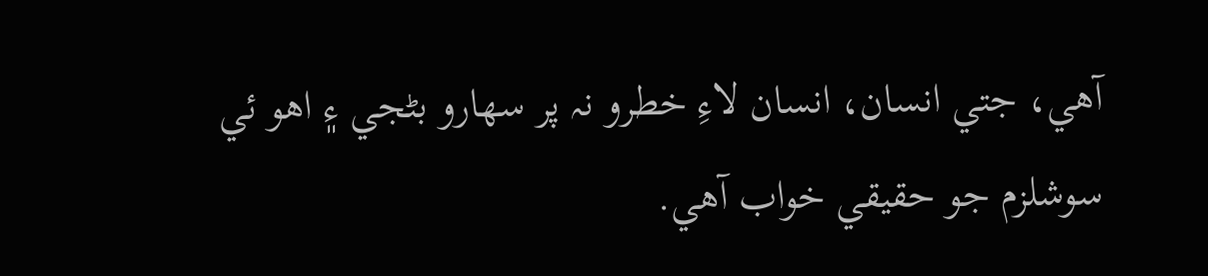آهي، جتي انسان، انسان لاءِ خطرو نہ پر سهارو بڻجي ۽ اهو ئي سوشلزم جو حقيقي خواب آهي.